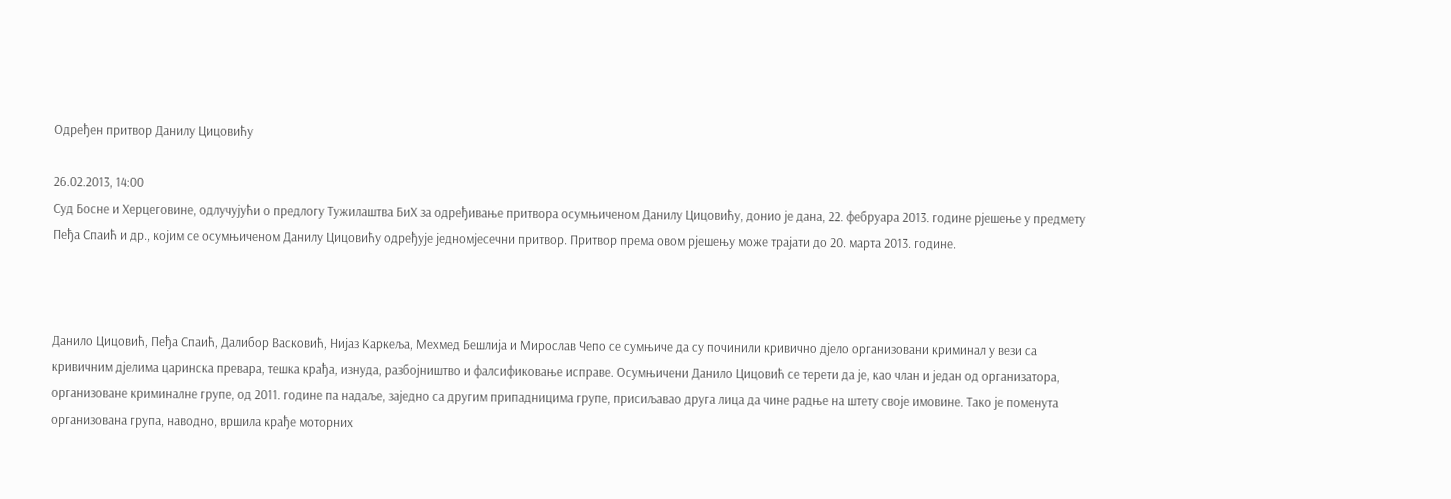Одређен притвор Данилу Цицовићу

26.02.2013, 14:00
Суд Босне и Херцеговине, одлучујући о предлогу Тужилаштва БиХ за одређивање притвора осумњиченом Данилу Цицовићу, донио је дана, 22. фебруара 2013. године рјешење у предмету Пеђа Спаић и др., којим се осумњиченом Данилу Цицовићу одређује једномјесечни притвор. Притвор према овом рјешењу може трајати до 20. марта 2013. године.



Данило Цицовић, Пеђа Спаић, Далибор Васковић, Нијаз Каркеља, Мехмед Бешлија и Мирослав Чепо се сумњиче да су починили кривично дјело организовани криминал у вези са кривичним дјелима царинска превара, тешка крађа, изнуда, разбојништво и фалсификовање исправе. Осумњичени Данило Цицовић се терети да је, као члан и један од организатора, организоване криминалне групе, од 2011. године па надаље, заједно са другим припадницима групе, присиљавао друга лица да чине радње на штету своје имовине. Тако је поменута организована група, наводно, вршила крађе моторних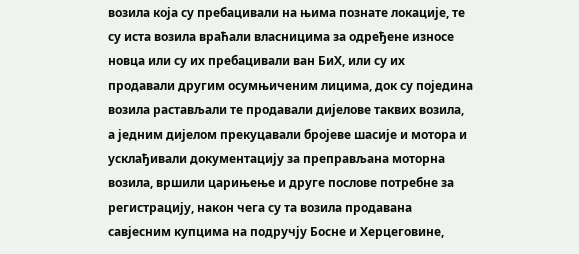возила која су пребацивали на њима познате локације, те су иста возила враћали власницима за одређене износе новца или су их пребацивали ван БиХ, или су их продавали другим осумњиченим лицима, док су поједина возила растављали те продавали дијелове таквих возила, а једним дијелом прекуцавали бројеве шасије и мотора и усклађивали документацију за преправљана моторна возила, вршили царињење и друге послове потребне за регистрацију, након чега су та возила продавана савјесним купцима на подручју Босне и Херцеговине,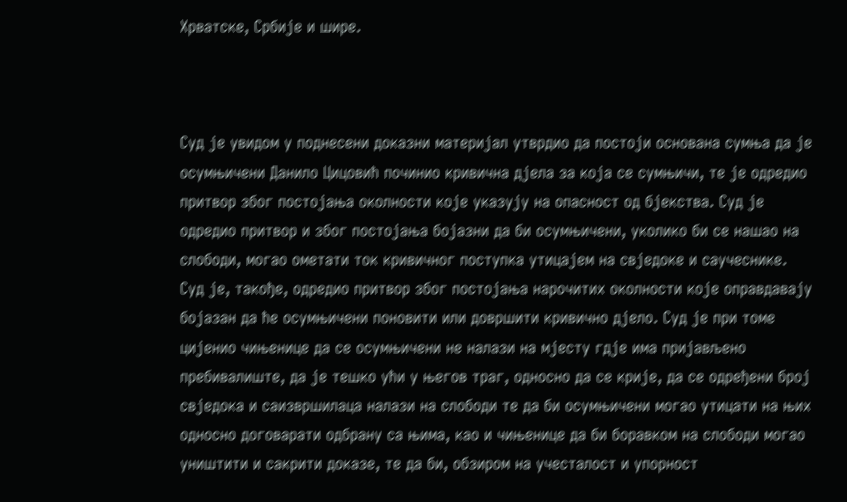Хрватске, Србије и шире.



Суд је увидом у поднесени доказни материјал утврдио да постоји основана сумња да је осумњичени Данило Цицовић починио кривична дјела за која се сумњичи, те је одредио притвор због постојања околности које указују на опасност од бјекства. Суд је одредио притвор и због постојања бојазни да би осумњичени, уколико би се нашао на слободи, могао ометати ток кривичног поступка утицајем на свједоке и саучеснике. Суд је, такође, одредио притвор због постојања нарочитих околности које оправдавају бојазан да ће осумњичени поновити или довршити кривично дјело. Суд је при томе цијенио чињенице да се осумњичени не налази на мјесту гдје има пријављено пребивалиште, да је тешко ући у његов траг, односно да се крије, да се одређени број свједока и саизвршилаца налази на слободи те да би осумњичени могао утицати на њих односно договарати одбрану са њима, као и чињенице да би боравком на слободи могао уништити и сакрити доказе, те да би, обзиром на учесталост и упорност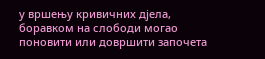у вршењу кривичних дјела, боравком на слободи могао поновити или довршити започета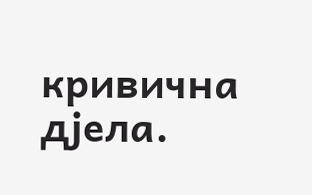кривична дјела.